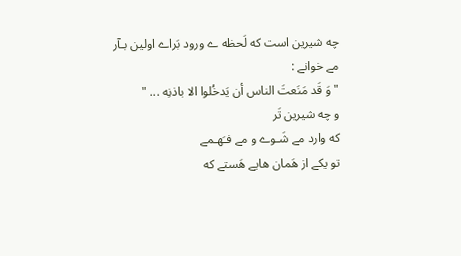چه شیرین است که لَحظه ے ورود بَراے اولین بـآر
مے خوانے :
" وَ قَد مَنَعتَ الناس أن یَدخُلوا الا باذنِه ... "
و چه شیرین تَر
که وارد مے شَـوے و مے فـَهـمے
تو یکے از هَمان هایے هَستے که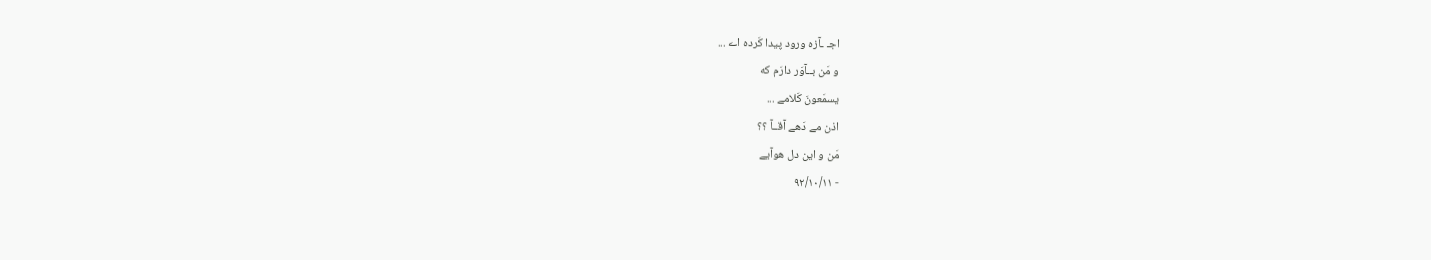اجـ ـآزه ورود پیدا کَرده اے ...
و مَن بــآوَر دارَم که
یسمَعونَ کَلامے ...
اذن مے دَهے آقــآ ؟؟
مَن و این دل هوآیے
- ۹۲/۱۰/۱۱